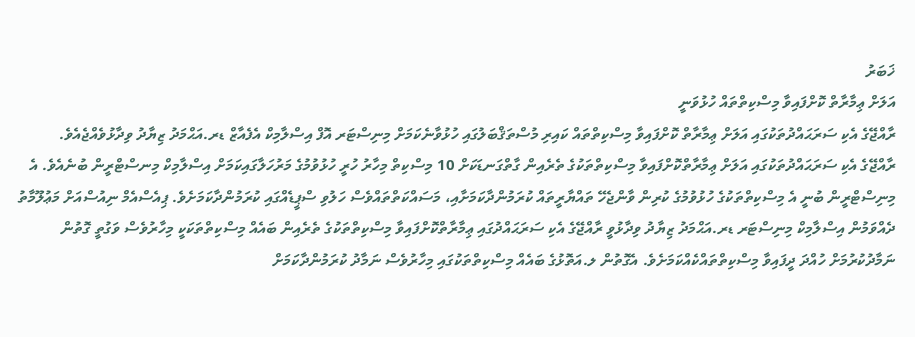ޚަބަރު
އަލަށް ޢިމާރާތް ކޮށްފައިވާ މިސްކިތްތައް ހުޅުވަނީ
ރާއްޖޭގެ އެކި ސަރަޙައްދުތަކުގައި އަލަށް ޢިމާރާތް ކޮށްފައިވާ މިސްކިތްތައް ކައިރި މުސްތަޤްބަލުގައި ހުޅުވާނެކަމަށް މިނިސްޓަރ އޮފް އިސްލާމިކް އެފެއާޒް ޑރ.އަޙްމަދު ޒިޔާދު ވިދާޅުވެއްޖެއެވެ.
ރާއްޖޭގެ އެކި ސަރަޙައްދުތަކުގައި އަލަށް ޢިމާރާތްކޮށްފައިވާ މިސްކިތްތަކުގެ ތެރެއިން ގާތްގަނޑަކަށް 10 މިސްކިތް މިހާރު ހުރީ ހުޅުވުމުގެ މަރުހަލާގައިކަމަށް އިސްލާމިކް މިނސްޓްރީން ބުނެއެވެ. އެ މިނިސްޓްރީން ބުނީ އެ މިސްކިތްތަކުގެ ހުޅުވުމުގެ ކުރިން ވާންޖެހޭ ތައްޔާރީތައް ކުރަމުންދާކަމަށާއި، މަސައްކަތްތައްވެސް ހަލުވި ސްޕީޑެއްގައި ކުރަމުންދާކަމަށެވެ. ޕިއެސްއެމް ނިއުސްއަށް މަޢުލޫމާތު ދެއްވަމުން އިސްލާމިކް މިނިސްޓަރ ޑރ.އަޙްމަދު ޒިޔާދު ވިދާޅުވީ ރާއްޖޭގެ އެކި ސަރަޙައްދުގައި ޢިމާރާތްކޮށްފައިވާ މިސްކިތްތަކުގެ ތެރެއިން ބައެއް މިސްކިތްތަކަކީ މިހާރުވެސް ވަގުތީ ގޮތުން ނަމާދުކުރުމަށް ހުއްދަ ދީފައިވާ މިސްކިތްތައްކެއްކަމަށެވެ. އެގޮތުން ލ.އަތޮޅުގެ ބައެއް މިސްކިތްތަކުގައި މިހާރުވެސް ނަމާދު ކުރަމުންދާކަމަށް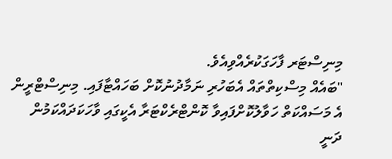މިނިސްޓަރ ފާހަގަކުރެއްވިއެވެ.
"ބައެއް މިސްކިތްތައް އެބަހުރި ނަމާދުނުކޮށް ބަހައްޓާފައި. މިނިސްޓްރީން އެ މަސައްކަތް ހަވާލުކޮށްފައިވާ ކޮންޓްރެކްޓަރާ އެކީގައި ވާހަކަދައްކަމުން ދަނީ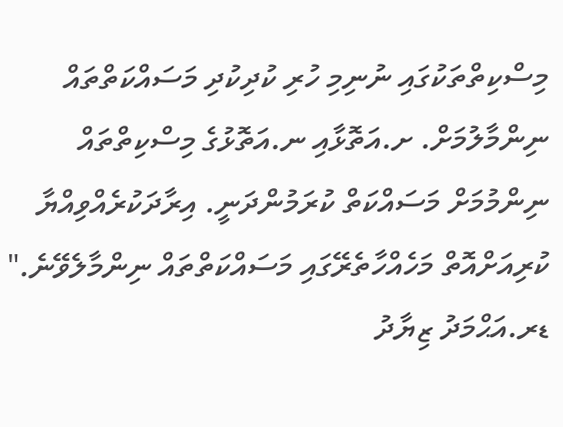މިސްކިތްތަކުގައި ނުނިމި ހުރި ކުދިކުދި މަސައްކަތްތައް ނިންމާލުމަށް. ށ.އަތޮޅާއި ނ.އަތޮޅުގެ މިސްކިތްތައް ނިންމުމަށް މަސައްކަތް ކުރަމުންދަނީ. އިރާދަކުރެއްވިއްޔާ ކުރިއަށްއޮތް މަހެއްހާތެރޭގައި މަސައްކަތްތައް ނިންމާލެވޭނެ." ޑރ.އަޙްމަދު ޒިޔާދު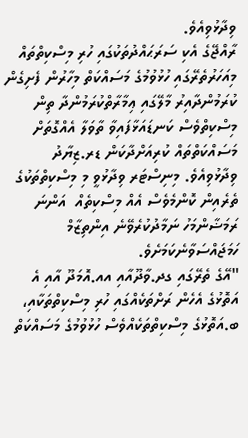ވިދާޅުވިއެވެ.
ރާއްޖޭގެ އެކި ސަރަޙައްދުތަކުގައި ހުރި މިސްކިތްތައް މިއަހަރުތެރޭގައި ހުޅުވުމުގެ މަސައްކަތް މިހާރުން ފެށިގެން ކުރަމުންދާއިރު މާލޭގައި ޢިމާރާތްކުރަމުންދާ ތިން މިސްކިތްވެސް ކަނޑައަޅާފައިވާ ތާވަލާ އެއްގޮތަށް މަސައްކަތްތައް ކުރިއަށްދާކަން ޑރ.ޒިޔާދު ވިދާޅުވިއެވެ. މިނިސްޓަރ ވިދާޅުވީ މި މިސްކިތްތަކުގެ ތެރެއިން ކޮންމެވެސް އެއް މިސްކިތެއް  އަންނަ ރަމަޟާންމަހު ނަމާދުކުރެވޭނެ އިންތިޒާމް ހަމަޖައްސަވާނެކަމަށެވެ.
"އޭގެ ތެރޭގައި ގދ.ވާދޫއާއި އއ.އޮމަދޫ އާއި އެ އަތޮޅުގެ އެހެން ރަށްތަކެއްގައި ހުރި މިސްކިތްތަކާއި، ބ.އަތޮޅުގެ މިސްކިތްތަކެއްވެސް ހުޅުވުމުގެ މަސައްކަތް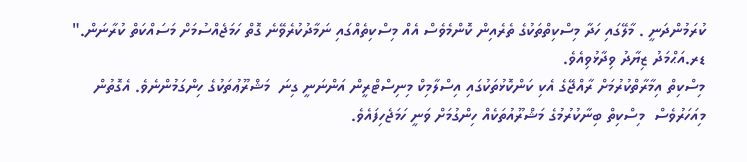ކުރަމުންދަނީ . މާލޭގައި ހަދާ މިސްކިތްތަކުގެ ތެރެއިން ކޮންމެވެސް އެއް މިސްކިތެއްގައި ނަމާދުކުރެވޭނެ ގޮތް ހަމަޖެއްސުމަށް މަސައްކަތް ކުރާނަން." ޑރ.އަޙްމަދު ޒިޔާދު ވިދާޅުވިއެވެ.
މިސްކިތް އިމާރާތްކުރުމަށް ރާއްޖޭގެ އެކި ކަންކޮޅުތަކުގައި އިސްލާމިކް މިނިސްޓްރީން އަންނަނީ ގިނަ  މަޝްރޫޢުތަކުގެ ހިންގަމުންނެވެ. އެގޮތުން މިއަހަރުވެސް  މިސްކިތް ބިނާކުރުމުގެ މަޝްރޫއުތަކެއް ހިންގުމަށް ވަނީ ހަމަޖެހިފައެވެ.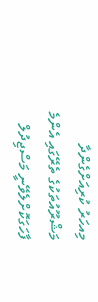މިއހަރު ކުރިއަށްގެންދާ މަޝްރޫއުތަކުގެ ތެރޭގައި އެންމެ ފާހަގަކޮށްލެވޭނީ މަސްޖިދުލް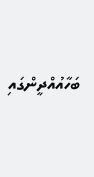ބަހާއުއްދީންގައި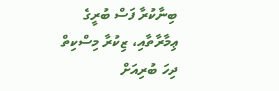ބިނާކުރާ ފަސް ބުރީގެ ޢިމާރާތާއި، ޒިކުރާ މިސްކިތް ދިހަ ބުރިއަށް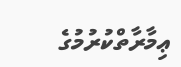ޢިމާރާތްކުރުމުގެ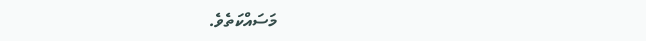މަސައްކަތެވެ.